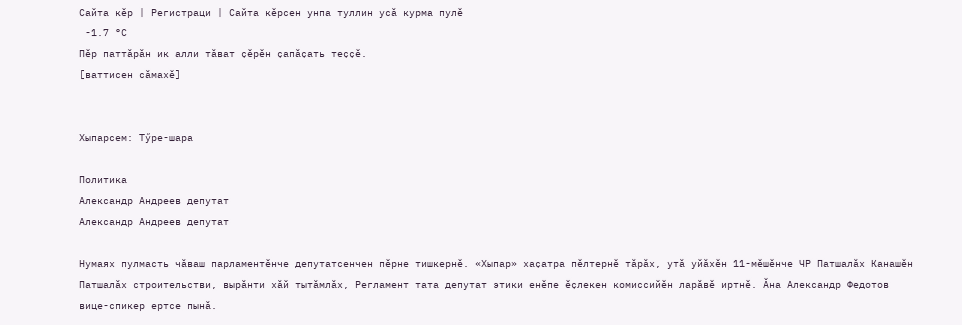Сайта кӗр | Регистраци | Сайта кӗрсен унпа туллин усӑ курма пулӗ
 -1.7 °C
Пӗр паттӑрӑн ик алли тӑват ҫӗрӗн ҫапӑҫать теҫҫӗ.
[ваттисен сӑмахӗ]


Хыпарсем: Тӳре-шара

Политика
Александр Андреев депутат
Александр Андреев депутат

Нумаях пулмасть чӑваш парламентӗнче депутатсенчен пӗрне тишкернӗ. «Хыпар» хаҫатра пӗлтернӗ тӑрӑх, утӑ уйӑхӗн 11-мӗшӗнче ЧР Патшалӑх Канашӗн Патшалӑх строительстви, вырӑнти хӑй тытӑмлӑх, Регламент тата депутат этики енӗпе ӗҫлекен комиссийӗн ларӑвӗ иртнӗ. Ӑна Александр Федотов вице-спикер ертсе пынӑ.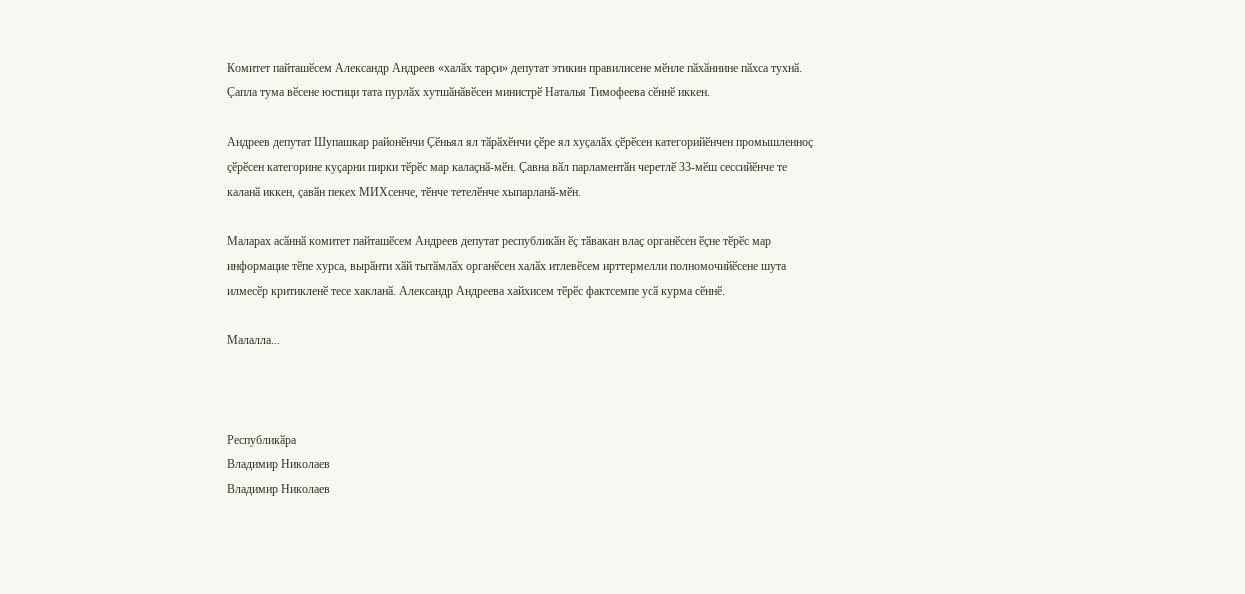Комитет пайташӗсем Александр Андреев «халӑх тарҫи» депутат этикин правилисене мӗнле пӑхӑннине пӑхса тухнӑ. Ҫапла тума вӗсене юстици тата пурлӑх хутшӑнӑвӗсен министрӗ Наталья Тимофеева сӗннӗ иккен.

Андреев депутат Шупашкар районӗнчи Ҫӗньял ял тӑрӑхӗнчи ҫӗре ял хуҫалӑх ҫӗрӗсен категорийӗнчен промышленноҫ ҫӗрӗсен категорине куҫарни пирки тӗрӗс мар калаҫнӑ-мӗн. Ҫавна вӑл парламентӑн черетлӗ 33-мӗш сессийӗнче те каланӑ иккен, ҫавӑн пекех МИХсенче, тӗнче тетелӗнче хыпарланӑ-мӗн.

Маларах асӑннӑ комитет пайташӗсем Андреев депутат республикӑн ӗҫ тӑвакан влаҫ органӗсен ӗҫне тӗрӗс мар информацие тӗпе хурса, вырӑнти хӑй тытӑмлӑх органӗсен халӑх итлевӗсем ирттермелли полномочийӗсене шута илмесӗр критикленӗ тесе хакланӑ. Александр Андреева хайхисем тӗрӗс фактсемпе усӑ курма сӗннӗ.

Малалла...



Республикӑра
Владимир Николаев
Владимир Николаев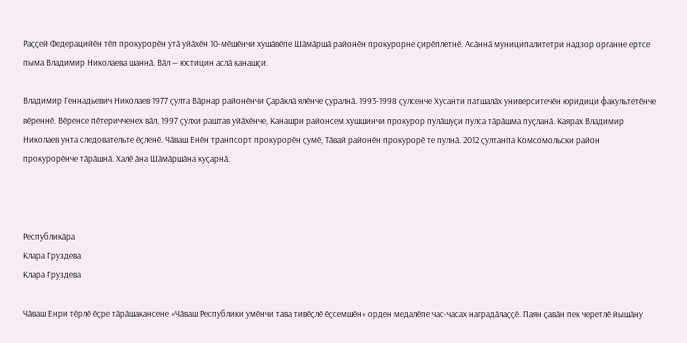Раҫҫей Федерацийӗн тӗп прокурорӗн утӑ уйӑхӗн 10-мӗшӗнчи хушӑвӗпе Шӑмӑршӑ районӗн прокурорне ҫирӗплетнӗ. Асӑннӑ муниципалитетри надзор органне ертсе пыма Владимир Николаева шаннӑ. Вӑл — юстицин аслӑ канашҫи.

Владимир Геннадьевич Николаев 1977 ҫулта Вӑрнар районӗнчи Ҫарӑклӑ ялӗнче ҫуралнӑ. 1993-1998 ҫулсенче Хусанти патшалӑх университечӗн юридици факультетӗнче вӗреннӗ. Вӗренсе пӗтеричченех вӑл, 1997 ҫулхи раштав уйӑхӗнче, Канашри районсем хушшинчи прокурор пулӑшуҫи пулса тӑрӑшма пуҫланӑ. Каярах Владимир Николаев унта следовательте ӗҫленӗ. Чӑваш Енӗн транпсорт прокурорӗн ҫумӗ, Тӑвай районӗн прокурорӗ те пулнӑ. 2012 ҫултанпа Комсомольски район прокурорӗнче тӑрӑшнӑ. Халӗ ӑна Шӑмӑршӑна куҫарнӑ.



Республикӑра
Клара Груздева
Клара Груздева

Чӑваш Енри тӗрлӗ ӗҫре тӑрӑшакансене «Чӑваш Республики умӗнчи тава тивӗҫлӗ ӗҫсемшӗн» орден медалӗпе час-часах наградӑлаҫҫӗ. Паян ҫавӑн пек черетлӗ йышӑну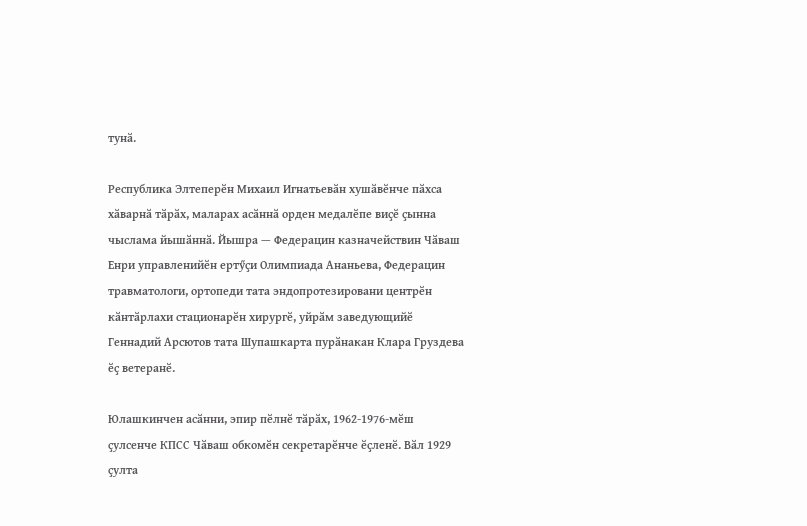тунӑ.

Республика Элтеперӗн Михаил Игнатьевӑн хушӑвӗнче пӑхса хӑварнӑ тӑрӑх, маларах асӑннӑ орден медалӗпе виҫӗ ҫынна чыслама йышӑннӑ. Йышра — Федерацин казначействин Чӑваш Енри управленийӗн ертӳҫи Олимпиада Ананьева, Федерацин травматологи, ортопеди тата эндопротезировани центрӗн кӑнтӑрлахи стационарӗн хирургӗ, уйрӑм заведующийӗ Геннадий Арсютов тата Шупашкарта пурӑнакан Клара Груздева ӗҫ ветеранӗ.

Юлашкинчен асӑнни, эпир пӗлнӗ тӑрӑх, 1962-1976-мӗш ҫулсенче КПСС Чӑваш обкомӗн секретарӗнче ӗҫленӗ. Вӑл 1929 ҫулта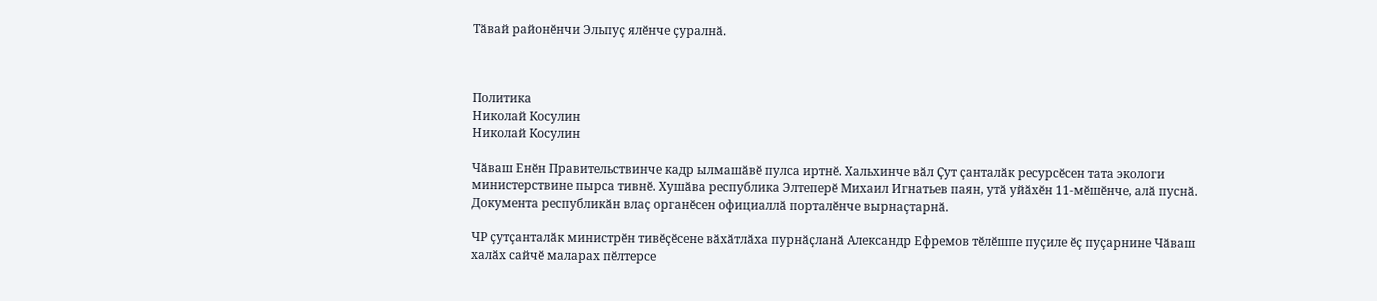Тӑвай районӗнчи Эльпуҫ ялӗнче ҫуралнӑ.



Политика
Николай Косулин
Николай Косулин

Чӑваш Енӗн Правительствинче кадр ылмашӑвӗ пулса иртнӗ. Хальхинче вӑл Ҫут ҫанталӑк ресурсӗсен тата экологи министерствине пырса тивнӗ. Хушӑва республика Элтеперӗ Михаил Игнатьев паян, утӑ уйӑхӗн 11-мӗшӗнче, алӑ пуснӑ. Документа республикӑн влаҫ органӗсен официаллӑ порталӗнче вырнаҫтарнӑ.

ЧР ҫутҫанталӑк министрӗн тивӗҫӗсене вӑхӑтлӑха пурнӑҫланӑ Александр Ефремов тӗлӗшпе пуҫиле ӗҫ пуҫарнине Чӑваш халӑх сайчӗ маларах пӗлтерсе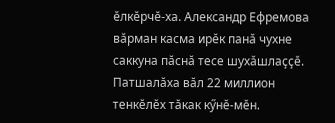ӗлкӗрчӗ-ха. Александр Ефремова вӑрман касма ирӗк панӑ чухне саккуна пӑснӑ тесе шухӑшлаҫҫӗ. Патшалӑха вӑл 22 миллион тенкӗлӗх тӑкак кӳнӗ-мӗн.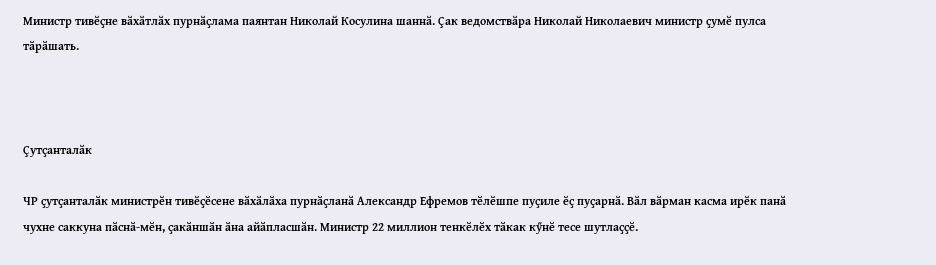Министр тивӗҫне вӑхӑтлӑх пурнӑҫлама паянтан Николай Косулина шаннӑ. Ҫак ведомствӑра Николай Николаевич министр ҫумӗ пулса тӑрӑшать.



Ҫутҫанталӑк

ЧР ҫутҫанталӑк министрӗн тивӗҫӗсене вӑхӑлӑха пурнӑҫланӑ Александр Ефремов тӗлӗшпе пуҫиле ӗҫ пуҫарнӑ. Вӑл вӑрман касма ирӗк панӑ чухне саккуна пӑснӑ-мӗн, ҫакӑншӑн ӑна айӑпласшӑн. Министр 22 миллион тенкӗлӗх тӑкак кӳнӗ тесе шутлаҫҫӗ.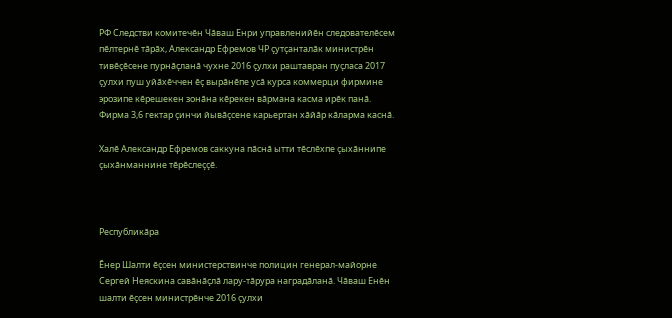РФ Следстви комитечӗн Чӑваш Енри управленийӗн следователӗсем пӗлтернӗ тӑрӑх, Александр Ефремов ЧР ҫутҫанталӑк министрӗн тивӗҫӗсене пурнӑҫланӑ чухне 2016 ҫулхи раштавран пуҫласа 2017 ҫулхи пуш уйӑхӗччен ӗҫ вырӑнӗпе усӑ курса коммерци фирмине эрозипе кӗрешекен зонӑна кӗрекен вӑрмана касма ирӗк панӑ. Фирма 3,6 гектар ҫинчи йывӑҫсене карьертан хӑйӑр кӑларма каснӑ.

Халӗ Александр Ефремов саккуна пӑснӑ ытти тӗслӗхпе ҫыхӑннипе ҫыхӑнманнине тӗрӗслеҫҫӗ.



Республикӑра

Ӗнер Шалти ӗҫсен министерствинче полицин генерал-майорне Сергей Неяскина савӑнӑҫлӑ лару-тӑрура наградӑланӑ. Чӑваш Енӗн шалти ӗҫсен министрӗнче 2016 ҫулхи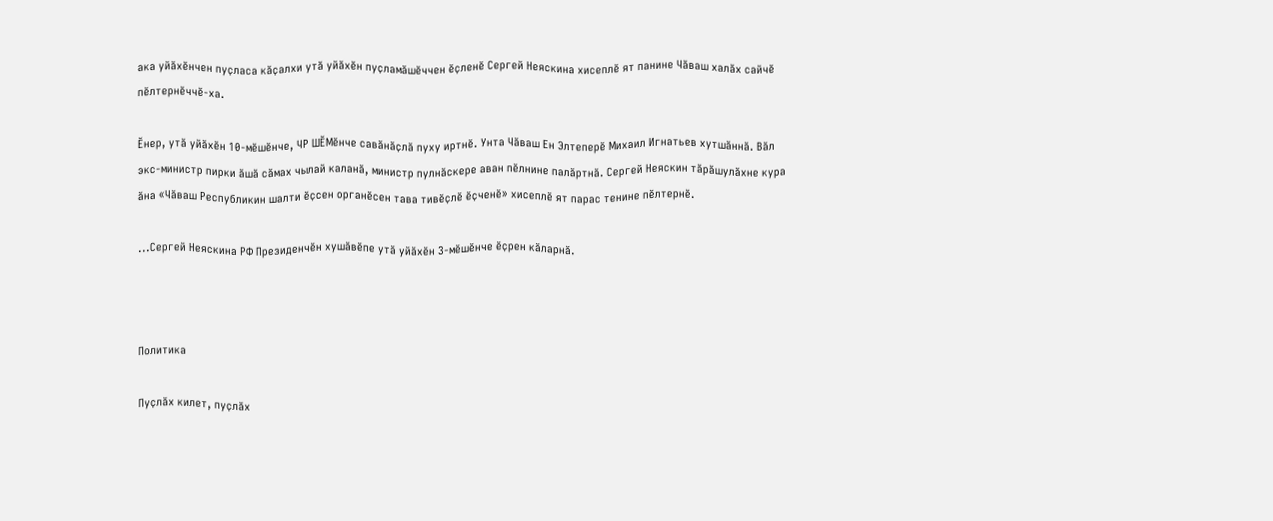ака уйӑхӗнчен пуҫласа кӑҫалхи утӑ уйӑхӗн пуҫламӑшӗччен ӗҫленӗ Сергей Неяскина хисеплӗ ят панине Чӑваш халӑх сайчӗ пӗлтернӗччӗ-ха.

Ӗнер, утӑ уйӑхӗн 10-мӗшӗнче, ЧР ШӖМӗнче савӑнӑҫлӑ пуху иртнӗ. Унта Чӑваш Ен Элтеперӗ Михаил Игнатьев хутшӑннӑ. Вӑл экс-министр пирки ӑшӑ сӑмах чылай каланӑ, министр пулнӑскере аван пӗлнине палӑртнӑ. Сергей Неяскин тӑрӑшулӑхне кура ӑна «Чӑваш Республикин шалти ӗҫсен органӗсен тава тивӗҫлӗ ӗҫченӗ» хисеплӗ ят парас тенине пӗлтернӗ.

...Сергей Неяскина РФ Президенчӗн хушӑвӗпе утӑ уйӑхӗн 3-мӗшӗнче ӗҫрен кӑларнӑ.



Политика

Пуҫлӑх килет, пуҫлӑх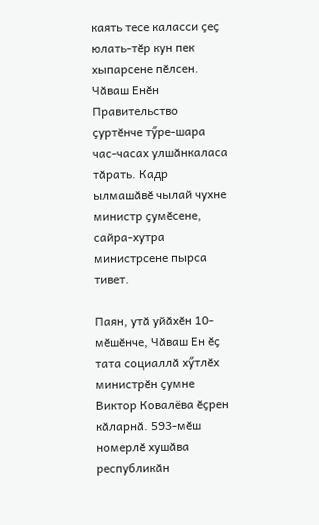каять тесе каласси ҫеҫ юлать-тӗр кун пек хыпарсене пӗлсен. Чӑваш Енӗн Правительство ҫуртӗнче тӳре-шара час-часах улшӑнкаласа тӑрать. Кадр ылмашӑвӗ чылай чухне министр ҫумӗсене, сайра-хутра министрсене пырса тивет.

Паян, утӑ уйӑхӗн 10-мӗшӗнче, Чӑваш Ен ӗҫ тата социаллӑ хӳтлӗх министрӗн ҫумне Виктор Ковалёва ӗҫрен кӑларнӑ. 593-мӗш номерлӗ хушӑва республикӑн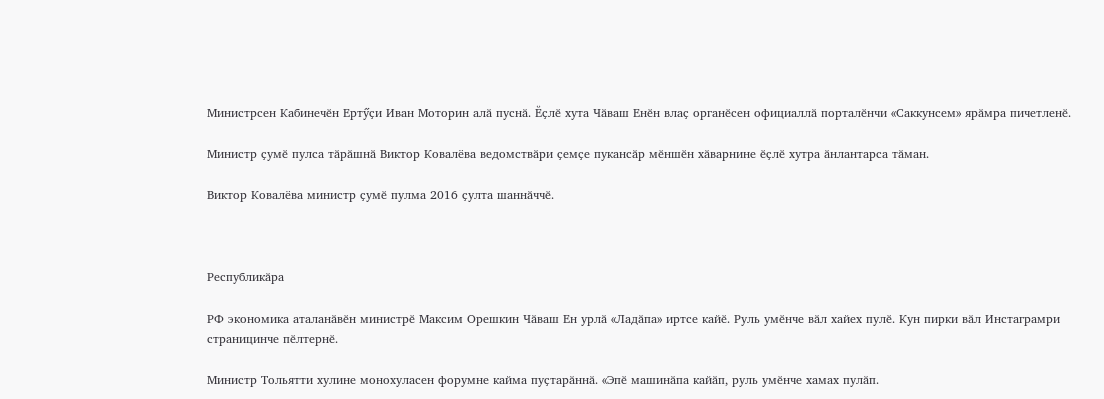Министрсен Кабинечӗн Ертӳҫи Иван Моторин алӑ пуснӑ. Ӗҫлӗ хута Чӑваш Енӗн влаҫ органӗсен официаллӑ порталӗнчи «Саккунсем» ярӑмра пичетленӗ.

Министр ҫумӗ пулса тӑрӑшнӑ Виктор Ковалёва ведомствӑри ҫемҫе пукансӑр мӗншӗн хӑварнине ӗҫлӗ хутра ӑнлантарса тӑман.

Виктор Ковалёва министр ҫумӗ пулма 2016 ҫулта шаннӑччӗ.



Республикӑра

РФ экономика аталанӑвӗн министрӗ Максим Орешкин Чӑваш Ен урлӑ «Ладӑпа» иртсе кайӗ. Руль умӗнче вӑл хайех пулӗ. Кун пирки вӑл Инстаграмри страницинче пӗлтернӗ.

Министр Тольятти хулине монохуласен форумне кайма пуҫтарӑннӑ. «Эпӗ машинӑпа кайӑп, руль умӗнче хамах пулӑп.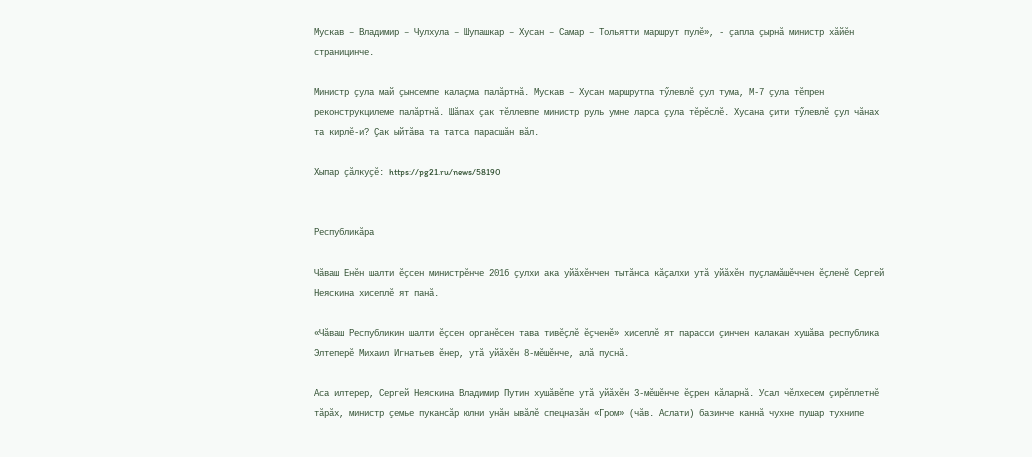Мускав – Владимир – Чулхула – Шупашкар – Хусан – Самар – Тольятти маршрут пулӗ», - ҫапла ҫырнӑ министр хӑйӗн страницинче.

Министр ҫула май ҫынсемпе калаҫма палӑртнӑ. Мускав – Хусан маршрутпа тӳлевлӗ ҫул тума, М-7 ҫула тӗпрен реконструкцилеме палӑртнӑ. Шӑпах ҫак тӗллевпе министр руль умне ларса ҫула тӗрӗслӗ. Хусана ҫити тӳлевлӗ ҫул чӑнах та кирлӗ-и? Ҫак ыйтӑва та татса парасшӑн вӑл.

Хыпар ҫӑлкуҫӗ: https://pg21.ru/news/58190


Республикӑра

Чӑваш Енӗн шалти ӗҫсен министрӗнче 2016 ҫулхи ака уйӑхӗнчен тытӑнса кӑҫалхи утӑ уйӑхӗн пуҫламӑшӗччен ӗҫленӗ Сергей Неяскина хисеплӗ ят панӑ.

«Чӑваш Республикин шалти ӗҫсен органӗсен тава тивӗҫлӗ ӗҫченӗ» хисеплӗ ят парасси ҫинчен калакан хушӑва республика Элтеперӗ Михаил Игнатьев ӗнер, утӑ уйӑхӗн 8-мӗшӗнче, алӑ пуснӑ.

Аса илтерер, Сергей Неяскина Владимир Путин хушӑвӗпе утӑ уйӑхӗн 3-мӗшӗнче ӗҫрен кӑларнӑ. Усал чӗлхесем ҫирӗплетнӗ тӑрӑх, министр ҫемье пукансӑр юлни унӑн ывӑлӗ спецназӑн «Гром» (чӑв. Аслати) базинче каннӑ чухне пушар тухнипе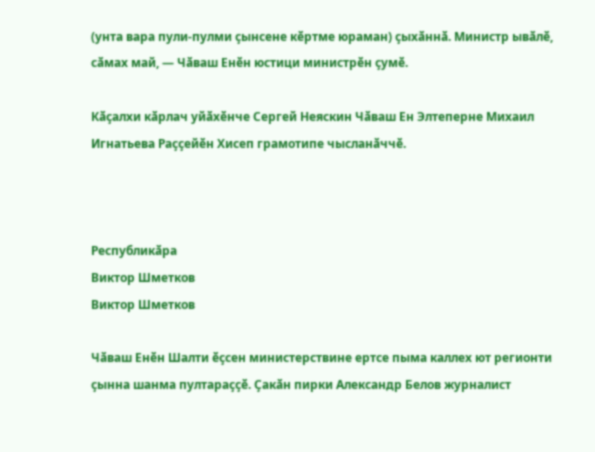(унта вара пули-пулми ҫынсене кӗртме юраман) ҫыхӑннӑ. Министр ывӑлӗ, сӑмах май, — Чӑваш Енӗн юстици министрӗн ҫумӗ.

Кӑҫалхи кӑрлач уйӑхӗнче Сергей Неяскин Чӑваш Ен Элтеперне Михаил Игнатьева Раҫҫейӗн Хисеп грамотипе чысланӑччӗ.



Республикӑра
Виктор Шметков
Виктор Шметков

Чӑваш Енӗн Шалти ӗҫсен министерствине ертсе пыма каллех ют регионти ҫынна шанма пултараҫҫӗ. Ҫакӑн пирки Александр Белов журналист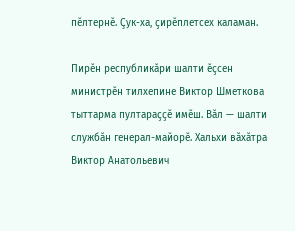пӗлтернӗ. Ҫук-ха, ҫирӗплетсех каламан.

Пирӗн республикӑри шалти ӗҫсен министрӗн тилхепине Виктор Шметкова тыттарма пултараҫҫӗ имӗш. Вӑл — шалти службӑн генерал-майорӗ. Хальхи вӑхӑтра Виктор Анатольевич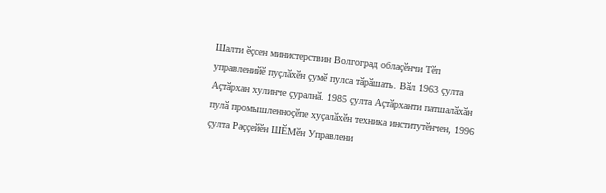Шалти ӗҫсен министерствин Волгоград облаҫӗнчи Тӗп управленийӗ пуҫлӑхӗн ҫумӗ пулса тӑрӑшать. Вӑл 1963 ҫулта Аҫтӑрхан хулинче ҫуралнӑ. 1985 ҫулта Аҫтӑрханти патшалӑхӑн пулӑ промышленноҫӗпе хуҫалӑхӗн техника институтӗнчен, 1996 ҫулта Раҫҫейӗн ШӖМӗн Управлени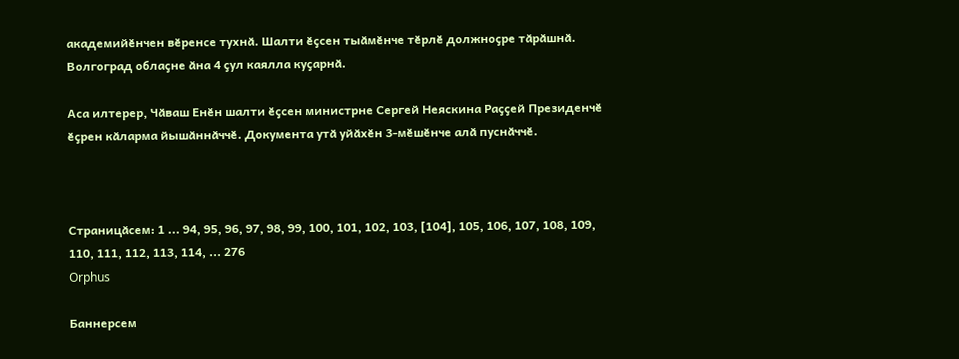академийӗнчен вӗренсе тухнӑ. Шалти ӗҫсен тыӑмӗнче тӗрлӗ должноҫре тӑрӑшнӑ. Волгоград облаҫне ӑна 4 ҫул каялла куҫарнӑ.

Аса илтерер, Чӑваш Енӗн шалти ӗҫсен министрне Сергей Неяскина Раҫҫей Президенчӗ ӗҫрен кӑларма йышӑннӑччӗ. Документа утӑ уйӑхӗн 3-мӗшӗнче алӑ пуснӑччӗ.



Страницӑсем: 1 ... 94, 95, 96, 97, 98, 99, 100, 101, 102, 103, [104], 105, 106, 107, 108, 109, 110, 111, 112, 113, 114, ... 276
Orphus

Баннерсем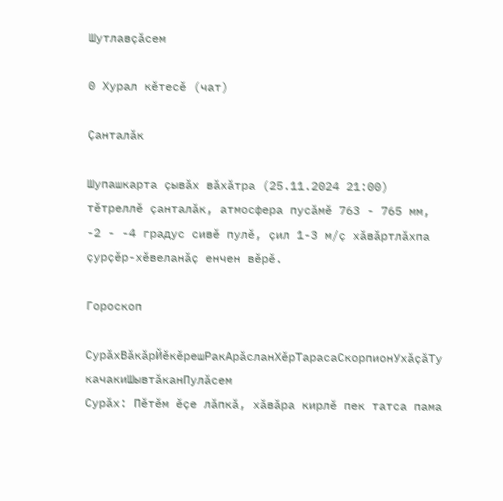Шутлавҫӑсем

0 Хурал кӗтесӗ (чат)

Ҫанталӑк

Шупашкарта ҫывӑх вӑхӑтра (25.11.2024 21:00) тӗтреллӗ ҫанталӑк, атмосфера пусӑмӗ 763 - 765 мм, -2 - -4 градус сивӗ пулӗ, ҫил 1-3 м/ҫ хӑвӑртлӑхпа ҫурҫӗр-хӗвеланӑҫ енчен вӗрӗ.

Гороскоп

СурӑхВӑкӑрЙӗкӗрешРакАрӑсланХӗрТарасаСкорпионУхӑҫӑТу качакиШывтӑканПулӑсем
Сурӑх: Пӗтӗм ӗҫе лӑпкӑ, хӑвӑра кирлӗ пек татса пама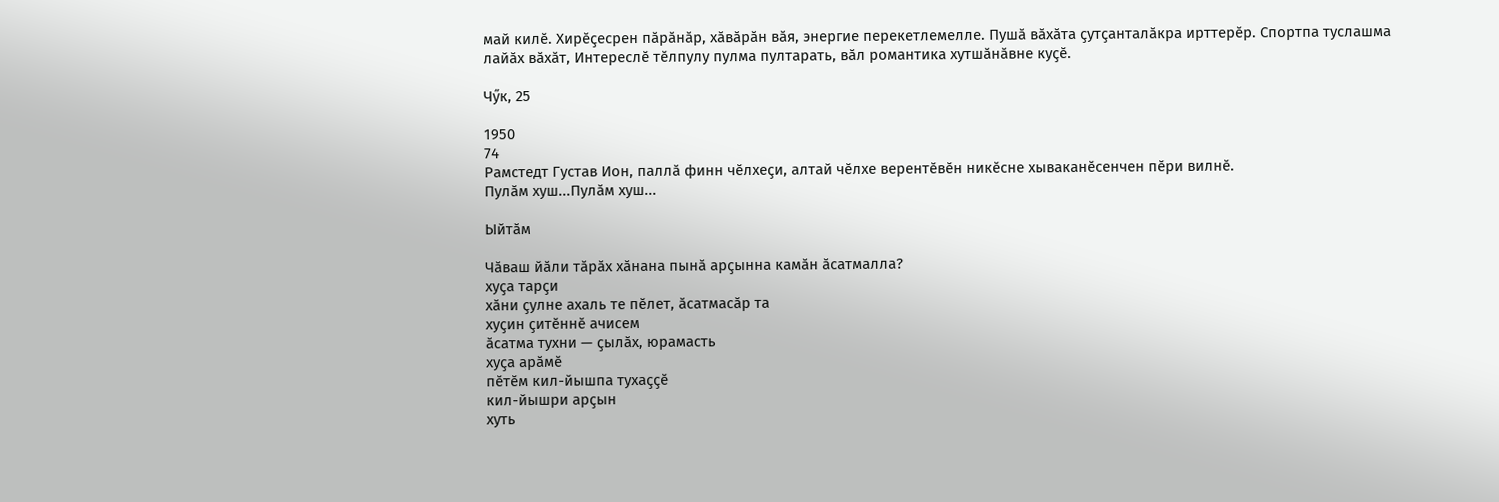май килӗ. Хирӗҫесрен пӑрӑнӑр, хӑвӑрӑн вӑя, энергие перекетлемелле. Пушӑ вӑхӑта ҫутҫанталӑкра ирттерӗр. Спортпа туслашма лайӑх вӑхӑт, Интереслӗ тӗлпулу пулма пултарать, вӑл романтика хутшӑнӑвне куҫӗ.

Чӳк, 25

1950
74
Рамстедт Густав Ион, паллӑ финн чӗлхеҫи, алтай чӗлхе верентӗвӗн никӗсне хываканӗсенчен пӗри вилнӗ.
Пулӑм хуш...Пулӑм хуш...

Ыйтӑм

Чӑваш йӑли тӑрӑх хӑнана пынӑ арҫынна камӑн ӑсатмалла?
хуҫа тарҫи
хӑни ҫулне ахаль те пӗлет, ӑсатмасӑр та
хуҫин ҫитӗннӗ ачисем
ӑсатма тухни — ҫылӑх, юрамасть
хуҫа арӑмӗ
пӗтӗм кил-йышпа тухаҫҫӗ
кил-йышри арҫын
хуть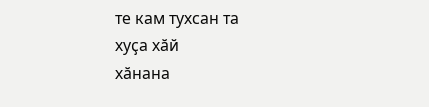те кам тухсан та
хуҫа хӑй
хӑнана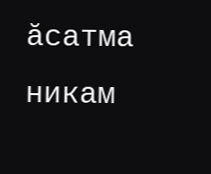ӑсатма никам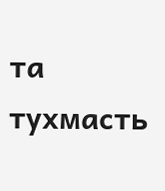та тухмасть